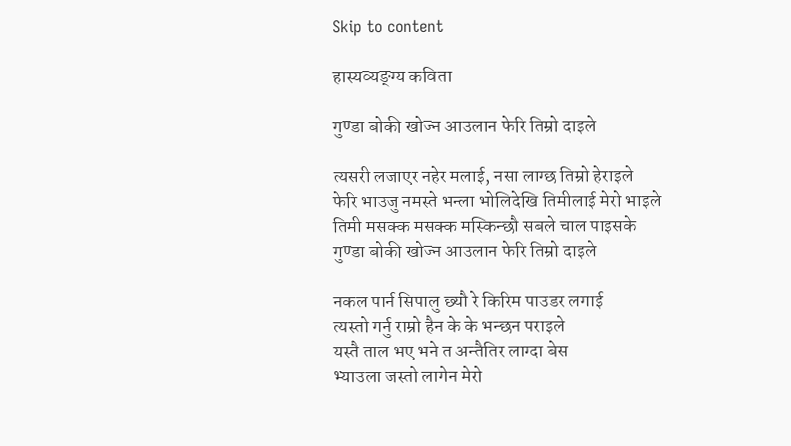Skip to content

हास्यव्यङ्ग्य कविता

गुण्डा बोकी खोज्न आउलान फेरि तिम्रो दाइले

त्यसरी लजाएर नहेर मलाई, नसा लाग्छ तिम्रो हेराइले
फेरि भाउजु नमस्ते भन्ला भोलिदेखि तिमीलाई मेरो भाइले
तिमी मसक्क मसक्क मस्किन्छौ सबले चाल पाइसके
गुण्डा बोकी खोज्न आउलान फेरि तिम्रो दाइले

नकल पार्न सिपालु छ्यौ रे किरिम पाउडर लगाई
त्यस्तो गर्नु राम्रो हैन के के भन्छन पराइले
यस्तै ताल भए भने त अन्तैतिर लाग्दा बेस
भ्याउला जस्तो लागेन मेरो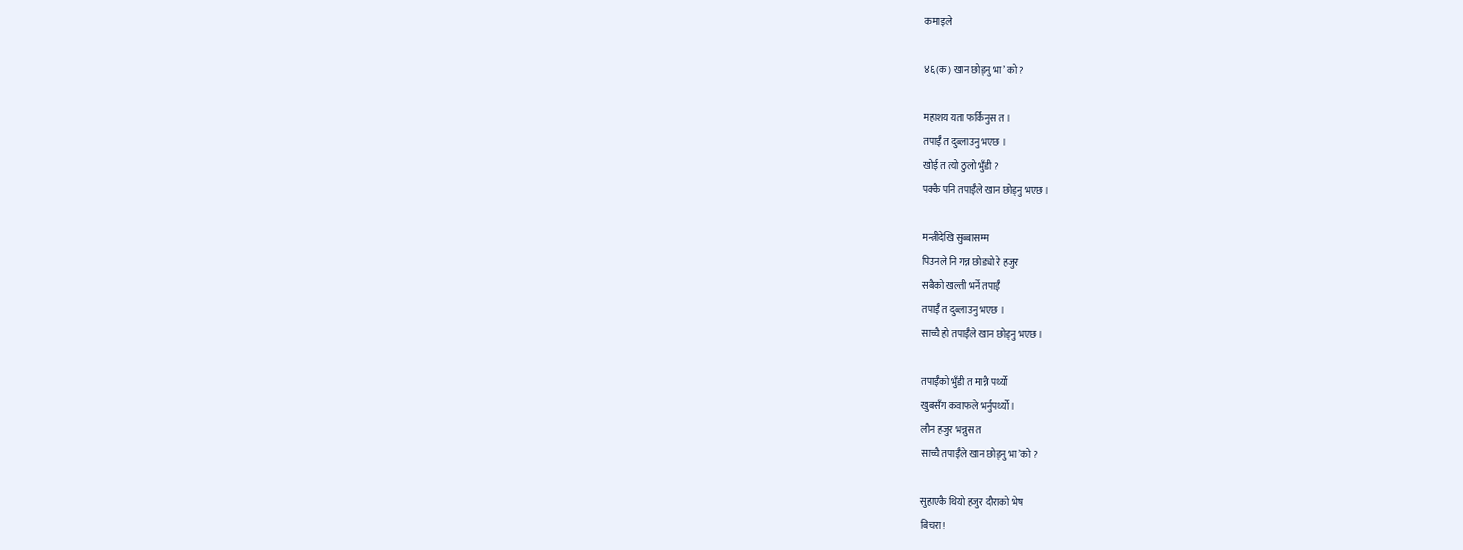कमाइले

४६(क) खान छोड्नु भा’ को ?

महाशय यता फर्किनुस त ।
तपाईँ त दुब्लाउनु भएछ ।
खोई त त्यो ठुलो भुँडी ?
पक्कै पनि तपाईँले खान छोड्नु भएछ ।

मन्त्रीदेखि सुब्बासम्म
पिउनले नि गन्न छोड्यो रे हजुर
सबैको खल्ती भर्ने तपाईँ
तपाईँ त दुब्लाउनु भएछ ।
साच्चै हो तपाईँले खान छोड्नु भएछ ।

तपाईँको भुँडी त मान्नै पर्थ्यो
खुबसँग कवाफले भर्नुपर्थ्यो ।
लौन हजुर भन्नुस त
साच्चै तपाईँले खान छोड्नु भा’को ?

सुहाएकै थियो हजुर दौराको भेष
बिचरा!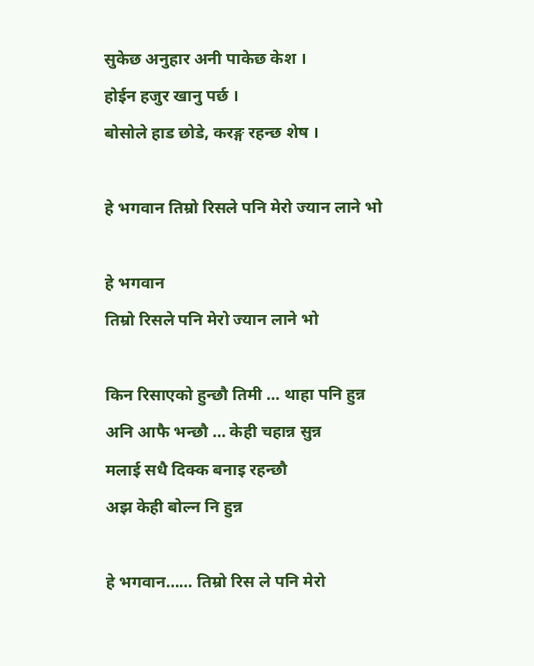सुकेछ अनुहार अनी पाकेछ केश ।
होईन हजुर खानु पर्छ ।
बोसोले हाड छोडे, करङ्ग रहन्छ शेष ।

हे भगवान तिम्रो रिसले पनि मेरो ज्यान लाने भो

हे भगवान
तिम्रो रिसले पनि मेरो ज्यान लाने भो

किन रिसाएको हुन्छौ तिमी … थाहा पनि हुन्न
अनि आफै भन्छौ … केही चहान्न सुन्न
मलाई सधै दिक्क बनाइ रहन्छौ
अझ केही बोल्न नि हुन्न

हे भगवान…… तिम्रो रिस ले पनि मेरो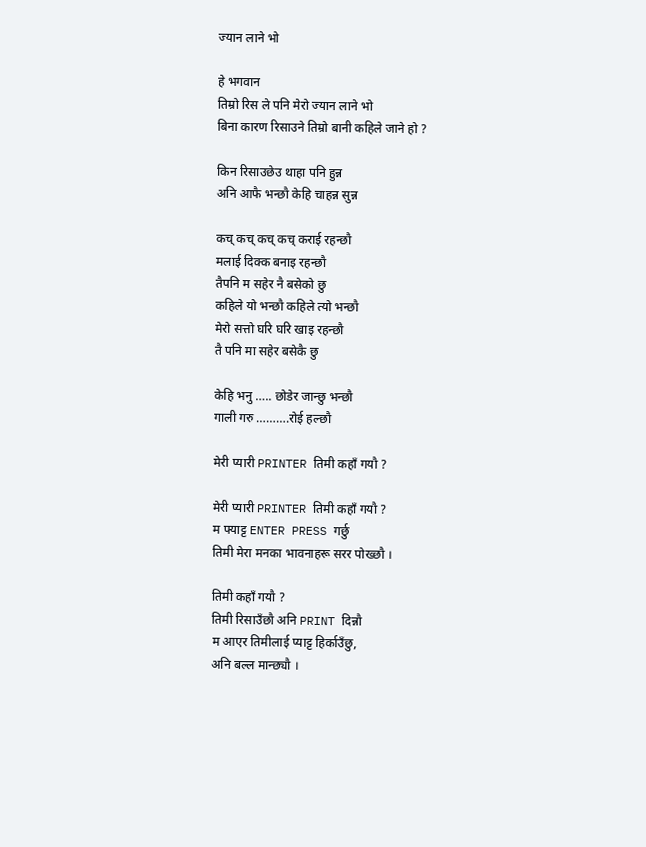ज्यान लाने भो

हे भगवान
तिम्रो रिस ले पनि मेरो ज्यान लाने भो
बिना कारण रिसाउने तिम्रो बानी कहिले जाने हो ?

किन रिसाउछेउ थाहा पनि हुन्न
अनि आफै भन्छौ केहि चाहन्न सुन्न

कच् कच् कच् कच् कराई रहन्छौ
मलाई दिक्क बनाइ रहन्छौ
तैपनि म सहेर नै बसेको छु
कहिले यो भन्छौ कहिले त्यो भन्छौ
मेरो सत्तो घरि घरि खाइ रहन्छौ
तै पनि मा सहेर बसेकै छु

केहि भनु ….. छोडेर जान्छु भन्छौ
गाली गरु ……….रोई हल्छौ

मेरी प्यारी PRINTER तिमी कहाँ गयौ ?

मेरी प्यारी PRINTER तिमी कहाँ गयौ ?
म फ्याट्ट ENTER PRESS गर्छु
तिमी मेरा मनका भावनाहरू सरर पोख्छौ ।

तिमी कहाँ गयौ ?
तिमी रिसाउँछौ अनि PRINT दिन्नौ
म आएर तिमीलाई प्याट्ट हिर्काउँछु,
अनि बल्ल मान्छ्यौ ।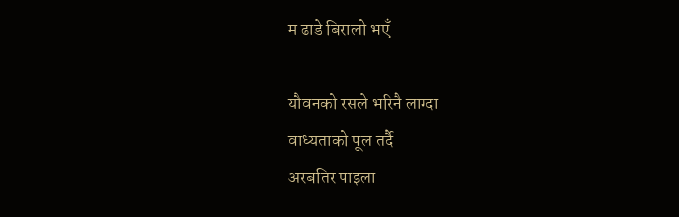म ढाडे बिरालो भएँ

यौवनको रसले भरिनै लाग्दा
वाध्यताको पूल तर्दै
अरबतिर पाइला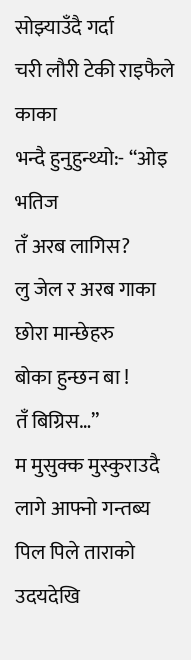सोझ्याउँदै गर्दा
चरी लौरी टेकी राइफैले काका
भन्दै हुनुहुन्थ्यो:- “ओइ भतिज
तँ अरब लागिस?
लु जेल र अरब गाका
छोरा मान्छेहरु
बोका हुन्छन बा !
तँ बिग्रिस…”
म मुसुक्क मुस्कुराउदै
लागे आफ्नो गन्तब्य
पिल पिले ताराको उदयदेखि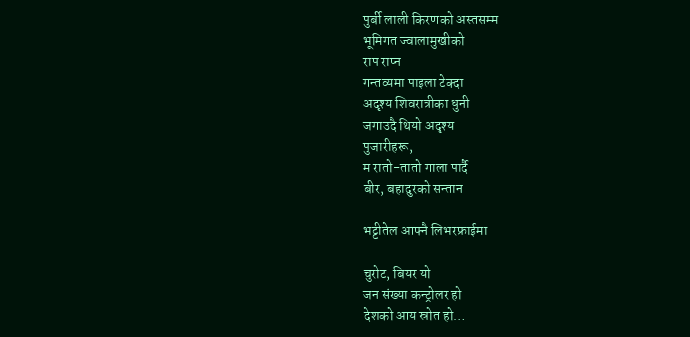पुर्बी लाली किरणको अस्तसम्म
भूमिगत ज्वालामुखीको
राप राप्न
गन्तव्यमा पाइला टेक्दा
अदृश्य शिवरात्रीका धुनी
जगाउदै थियो अदृश्य
पुजारीहरू,
म रातो-तातो गाला पार्दै
बीर, बहादुरको सन्तान

भट्टीतेल आफ्नै लिभरफ्राईमा

चुरोट, बियर यो
जन संख्या कन्ट्रोलर हो
देशको आय स्रोत हो…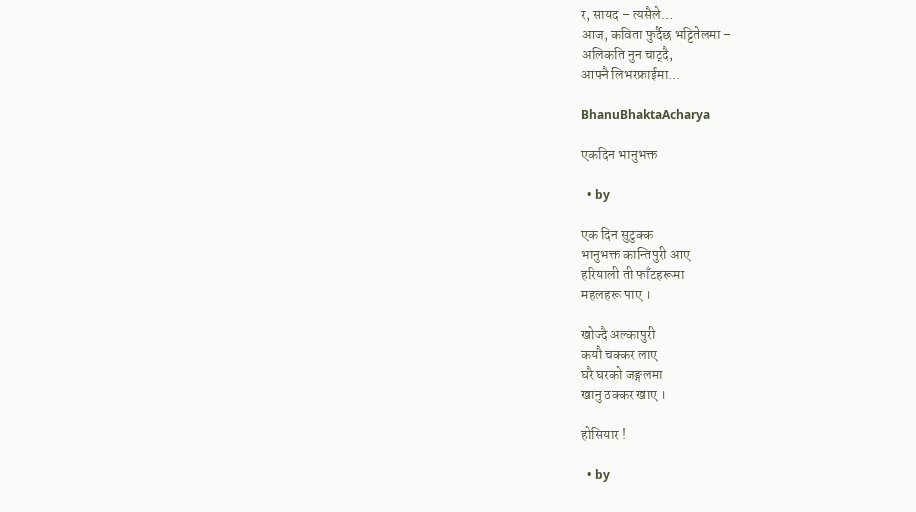र, सायद – त्यसैले…
आज, कविता फुर्दैछ भट्टितेलमा –
अलिकति नुन चाट्दै,
आफ्नै लिभरफ्राईमा…

BhanuBhaktaAcharya

एकदिन भानुभक्त

  • by

एक दिन सुटुक्क
भानुभक्त कान्तिपुरी आए
हरियाली ती फाँटहरूमा
महलहरू पाए ।

खोज्दै अल्कापुरी
कयौ चक्कर लाए
घरै घरको जङ्गलमा
खानु ठक्कर खाए ।

होसियार !

  • by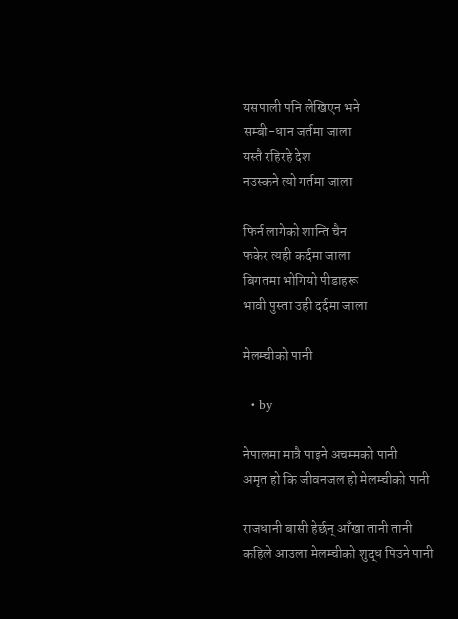यसपाली पनि लेखिएन भने
सम्बी-धान जर्तमा जाला
यस्तै रहिरहे देश
नउस्कने त्यो गर्तमा जाला

फिर्न लागेको शान्ति चैन
फकेर त्यही कर्दमा जाला
बिगतमा भोगियो पीडाहरू
भावी पुस्ता उही दर्दमा जाला

मेलम्चीको पानी

  • by

नेपालमा मात्रै पाइने अचम्मको पानी
अमृत हो कि जीवनजल हो मेलम्चीको पानी

राजधानी बासी हेर्छन् आँखा तानी तानी
कहिले आउला मेलम्चीको शुद्ध पिउने पानी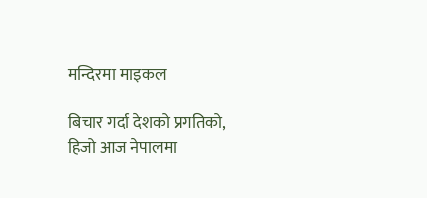मन्दिरमा माइकल

बिचार गर्दा देशको प्रगतिको,
हिजो आज नेपालमा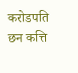करोडपति छन कत्ति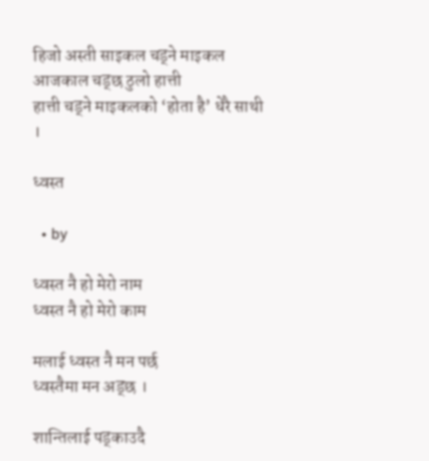हिजो अस्ती साइकल चड्ने माइकल आजकाल चड्छ ठुलो हात्ती
हात्ती चड्ने माइकलको ‘होता है’ धेरै साथी ।

ध्वस्त

  • by

ध्वस्त नै हो मेरो नाम
ध्वस्त नै हो मेरो काम

मलाई ध्वस्त नै मन पर्छ
ध्वस्तैमा मन अड्छ ।

शान्तिलाई पड्काउदै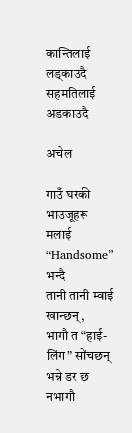कान्तिलाई लड्काउदै
सहमतिलाई अडकाउदै

अचेल

गाउँ घरकी भाउजूहरू
मलाई “Handsome” भन्दै
तानी तानी म्वाई खान्छन्,
भागौ त “हाई-लिंग” सोंचछन् भन्ने डर छ
नभागौ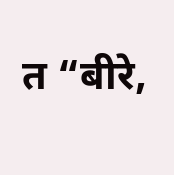त “बीरे,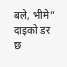बले, भीमे” दाइको डर छ